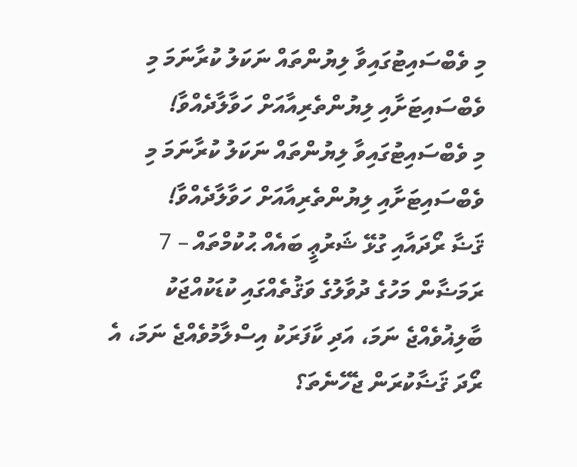މި ވެބްސައިޓުގައިވާ ލިޔުންތައް ނަކަލު ކުރާނަމަ މި ވެބްސައިޓަށާއި ލިޔުންތެރިއާއަށް ހަވާލާދެއްވާ!
މި ވެބްސައިޓުގައިވާ ލިޔުންތައް ނަކަލު ކުރާނަމަ މި ވެބްސައިޓަށާއި ލިޔުންތެރިއާއަށް ހަވާލާދެއްވާ!
ޤަޟާ ރޯދައާއި ގުޅޭ ޝަރުޢީ ބައެއް ޙުކުމްތައް – 7
ރަމަޟާން މަހުގެ ދުވާލުގެ ވަޤުތެއްގައި ކުޑަކުއްޖަކު ބާލިޣުވެއްޖެ ނަމަ، އަދި ކާފަރަކު އިސްލާމުވެއްޖެ ނަމަ، އެ ރޯދަ ޤަޟާކުރަން ޖެހޭނެތަ؟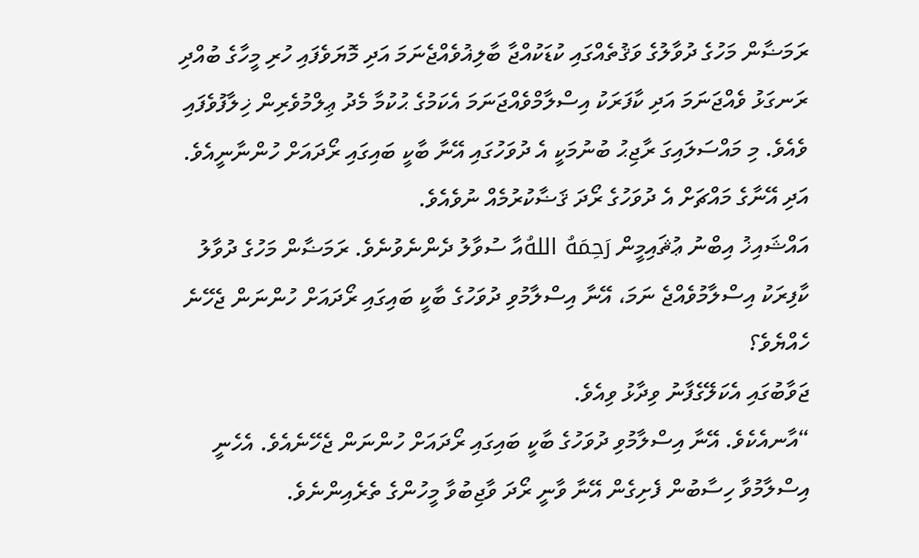ރަމަޟާން މަހުގެ ދުވާލުގެ ވަޤުތެއްގައި ކުޑަކުއްޖާ ބާލިޣުވެއްޖެނަމަ އަދި މޮޔަވެފައި ހުރި މީހާގެ ބުއްދި ރަނގަޅު ވެއްޖަނަމަ އަދި ކާފަރަކު އިސްލާމްވެއްޖަނަމަ އެކަމުގެ ޙުކުމާ މެދު ޢިލްމުވެރިން ޚިލާފުވެފައި ވެއެވެ. މި މައްސަލައިގަ ރާޖިޙު ބުނުމަކީ އެ ދުވަހުގައި އޭނާ ބާކީ ބައިގައި ރޯދައަށް ހުންނާނީއެވެ. އަދި އޭނާގެ މައްޗަށް އެ ދުވަހުގެ ރޯދަ ޤަޟާކުރުމެއް ނުވެއެވެ.
އައްޝައިޚު އިބްނު ޢުޘައިމީން رَحِمَهُ اللهُއާ ސުވާލު ދެންނެވުނެވެ. ރަމަޟާން މަހުގެ ދުވާލު ކާފިރަކު އިސްލާމުވެއްޖެ ނަމަ، އޭނާ އިސްލާމުވި ދުވަހުގެ ބާކީ ބައިގައި ރޯދައަށް ހުންނަން ޖެހޭނެ ހެއްޔެވެ؟
ޖަވާބުގައި އެކަލޭގެފާނު ވިދާޅު ވިއެވެ.
“އާނއެކެވެ. އޭނާ އިސްލާމުވި ދުވަހުގެ ބާކީ ބައިގައި ރޯދައަށް ހުންނަން ޖެހޭނެއެވެ. އެހެނީ އިސްލާމުވާ ހިސާބުން ފެށިގެން އޭނާ ވާނީ ރޯދަ ވާޖިބުވާ މީހުންގެ ތެރެއިންނެވެ.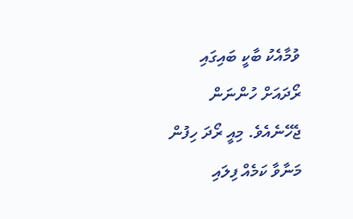ވުމާއެކު ބާކީ ބައިގައި ރޯދައަށް ހުންނަން ޖެހޭނެއެވެ. މިއީ ރޯދަ ހިފުން މަނާވާ ކަމެއް ފިލައި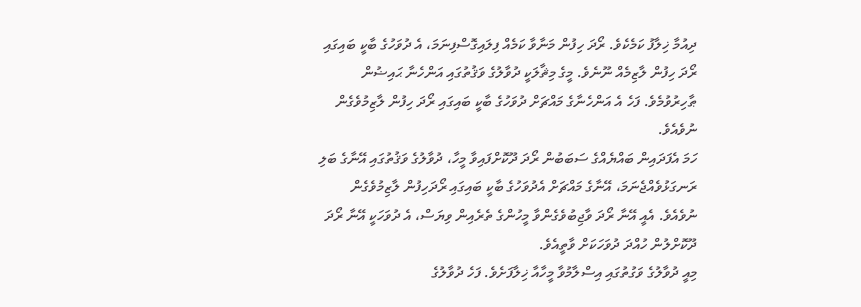ދިއުމާ ޚިލާފު ކަމެކެވެ. ރޯދަ ހިފުން މަނާވާ ކަމެއް ފިލައިގޮސްފިނަމަ، އެ ދުވަހުގެ ބާކީ ބައިގައި ރޯދަ ހިފުން ލާޒިމެއް ނޫނެވެ. މީގެ މިޘާލަކީ ދުވާލުގެ ވަޤުތުގައި އަންހެނާ ޙައިޟުން ޠާހިރުވުމެވެ. ފަހެ އެ އަންހެނާގެ މައްޗަށް ދުވަހުގެ ބާކީ ބައިގައި ރޯދަ ހިފުން ލާޒިމުވެގެން ނުވެއެވެ.
ހަމަ އެފަދައިން ބައްޔެއްގެ ސަބަބުން ރޯދަ ދޫކޮށްފައިވާ މީހާ، ދުވާލުގެ ވަޤުތުގައި އޭނާގެ ބަލި ރަނގަޅުވެއްޖެނަމަ، އޭނާގެ މައްޗަށް އެދުވަހުގެ ބާކީ ބައިގައި ރޯދަހިފުން ލާޒިމުވެގެން ނުވެއެވެ. އެއީ އޭނާ ރޯދަ ވާޖިބުވެގެންވާ މީހުންގެ ތެރެއިން ވިޔަސް، އެ ދުވަހަކީ އޭނާ ރޯދަ ދޫކޮށްލުން ހުއްދަ ދުވަހަކަށް ވާތީއެވެ.
މިއީ ދުވާލުގެ ވަގުތުގައި އިސްލާމުވާ މީހާއާ ޚިލާފަށެވެ. ފަހެ ދުވާލުގެ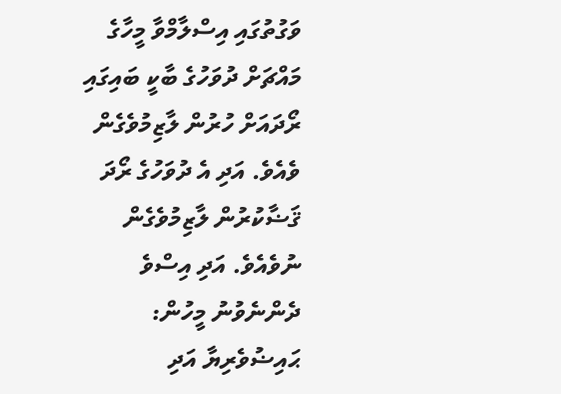ވަގުތުގައި އިސްލާމްވާ މީހާގެ މައްޗަށް ދުވަހުގެ ބާކީ ބައިގައި ރޯދައަށް ހުރުން ލާޒިމުވެގެން ވެއެވެ. އަދި އެ ދުވަހުގެ ރޯދަ ޤަޟާކުރުން ލާޒިމުވެގެން ނުވެއެވެ. އަދި އިސްވެ ދެންނެވުނު މީހުން: ޙައިޟުވެރިޔާ އަދި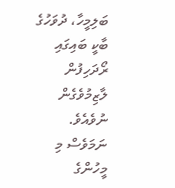ބަލިމީހާ، ދުވަހުގެ ބާކީ ބައިގައި ރޯދަހިފުން ލާޒިމުވެގެން ނުވެއެވެ. ނަމަވެސް މި މީހުންގެ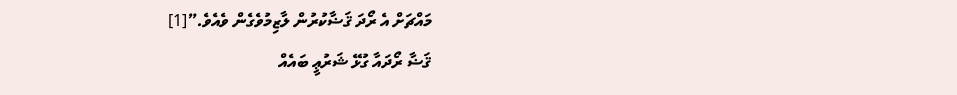މައްޗަށް އެ ރޯދަ ޤަޟާކުރުން ލާޒިމުވެގެން ވެއެވެ.”[1]
ޤަޟާ ރޯދައާ ގުޅޭ ޝަރުޢީ ބައެއް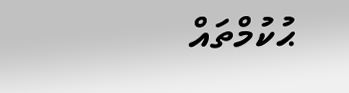ޙުކުމްތައް